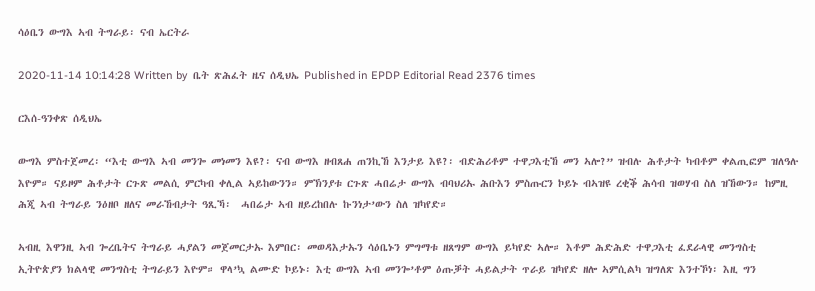ሳዕቤን ውግእ ኣብ ትግራይ፡ ናብ ኤርትራ

2020-11-14 10:14:28 Written by  ቤት ጽሕፈት ዜና ሰዲህኤ Published in EPDP Editorial Read 2376 times

ርእሰ-ዓንቀጽ ሰዲህኤ

ውግእ ምስተጀመረ፡ “እቲ ውግእ ኣብ መንጐ መነመን እዩ?፡ ናብ ውግእ ዘብጸሐ ጠንኪኸ እንታይ እዩ?፡ ብድሕሪቶም ተዋጋእቲኸ መን ኣሎ?” ዝብሉ ሕቶታት ካብቶም ቀልጢፎም ዝለዓሉ እዮም። ናይዞም ሕቶታት ርጉጽ መልሲ ምርካብ ቀሊል ኣይከውንን። ምኽንያቱ ርጉጽ ሓበሬታ ውግእ ብባህሪኡ ሕቡእን ምስጡርን ኮይኑ ብኣዝዩ ረቂቕ ሕሳብ ዝወሃብ ስለ ዝኸውን። ከምዚ ሕጂ ኣብ ትግራይ ንዕዘቦ ዘለና መራኸብታት ዓጺኻ፡  ሓበሬታ ኣብ ዘይረከበሉ ኩንነታ’ውን ስለ ዝካየድ።

ኣብዚ እዋንዚ ኣብ ጐረቤትና ትግራይ ሓያልን መጀመርታኡ እምበር፡ መወዳእታኡን ሳዕቤኑን ምግማቱ ዘጸግም ውግእ ይካየድ ኣሎ። እቶም ሕድሕድ ተዋጋእቲ ፈደራላዊ መንግስቲ ኢትዮጵያን ክልላዊ መንግስቲ ትግራይን እዮም። ዋላ’ኳ ልሙድ ኮይኑ፡ እቲ ውግእ ኣብ መንጐ’ቶም ዕጡቓት ሓይልታት ጥራይ ዝካየድ ዘሎ ኣምሲልካ ዝግለጽ እንተኾነ፡ እዚ ግን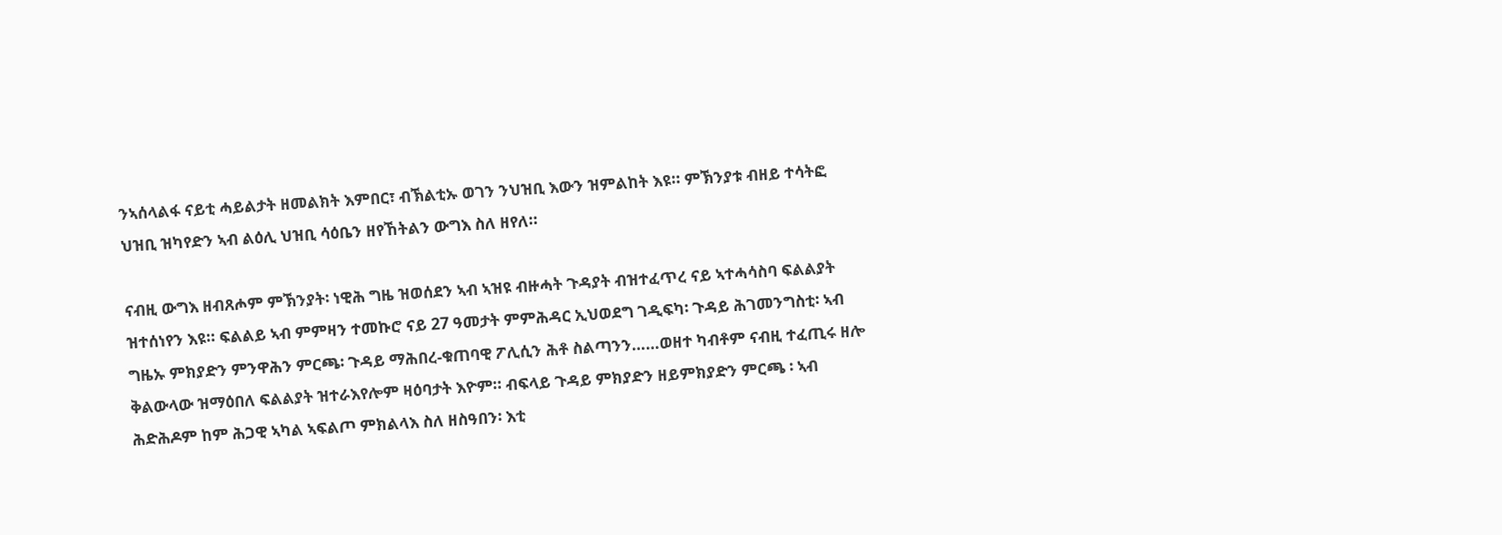ንኣሰላልፋ ናይቲ ሓይልታት ዘመልክት እምበር፣ ብኽልቲኡ ወገን ንህዝቢ እውን ዝምልከት እዩ። ምኽንያቱ ብዘይ ተሳትፎ ህዝቢ ዝካየድን ኣብ ልዕሊ ህዝቢ ሳዕቤን ዘየኸትልን ውግእ ስለ ዘየለ።

ናብዚ ውግእ ዘብጸሖም ምኽንያት፡ ነዊሕ ግዜ ዝወሰደን ኣብ ኣዝዩ ብዙሓት ጉዳያት ብዝተፈጥረ ናይ ኣተሓሳስባ ፍልልያት ዝተሰነየን እዩ። ፍልልይ ኣብ ምምዛን ተመኩሮ ናይ 27 ዓመታት ምምሕዳር ኢህወደግ ገዲፍካ፡ ጉዳይ ሕገመንግስቲ፡ ኣብ ግዜኡ ምክያድን ምንዋሕን ምርጫ፡ ጉዳይ ማሕበረ-ቁጠባዊ ፖሊሲን ሕቶ ስልጣንን……ወዘተ ካብቶም ናብዚ ተፈጢሩ ዘሎ ቅልውላው ዝማዕበለ ፍልልያት ዝተራእየሎም ዛዕባታት እዮም። ብፍላይ ጉዳይ ምክያድን ዘይምክያድን ምርጫ ፡ ኣብ ሕድሕዶም ከም ሕጋዊ ኣካል ኣፍልጦ ምክልላእ ስለ ዘስዓበን፡ እቲ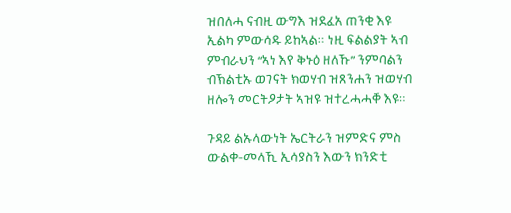ዝበለሓ ናብዚ ውግእ ዝደፈአ ጠንቂ እዩ ኢልካ ምውሳዱ ይከኣል። ነዚ ፍልልያት ኣብ ምብራህን “ኣነ እየ ቅኑዕ ዘለኹ” ንምባልን ብኽልቲኡ ወገናት ክወሃብ ዝጸንሐን ዝወሃብ ዘሎን መርትዖታት ኣዝዩ ዝተረሓሓቐ እዩ።

ጉዳይ ልኡላውነት ኤርትራን ዝምድና ምስ ውልቀ-መላኺ ኢሳያስን እውን ክንድቲ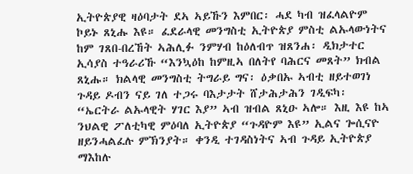ኢትዮጵያዊ ዛዕባታት ደኣ ኣይኹን እምበር፡ ሓደ ካብ ዝፈላልዮም ኮይኑ ጸኒሑ እዩ። ፈደራላዊ መንግስቲ ኢትዮጵያ ምስቲ ልኡላውነትና ከም ገጸበ-በረኸት ኣሕሊፉ ንምሃብ ከዕለብጥ ዝጸንሐ፡ ዲክታተር ኢሳያስ ተዓራሪኹ “እንኳዕከ ከምዚኣ በለትየ ባሕርና መጸት” ክብል ጸኒሑ። ክልላዊ መንግስቲ ትግራይ ግና፡ ዕቃበኡ ኣብቲ ዘይተወገነ ጉዳይ ዶብን ናይ ገለ ተጋሩ ባእታታት ሸታሕታሕን ገዲፍካ፡  “ኤርትራ ልኡላዊት ሃገር እያ” ኣብ ዝብል ጸኒዑ ኣሎ። እዚ እዩ ከኣ ንህልዊ ፖለቲካዊ ምዕባለ ኢትዮጵያ “ጉዳዮም እዩ” ኢልና ጐሲናዮ ዘይንሓልፈሉ ምኽንያት። ቀንዲ ተገዳስነትና ኣብ ጉዳይ ኢትዮጵያ ማእከሉ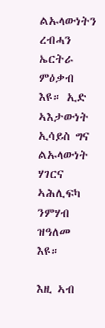ልኡላውነትን ረብሓን ኤርትራ ምዕቃብ እዩ። ኢድ ኣእታውነት ኢሳይስ ግና ልኡላውነት ሃገርና  ኣሕሊፍካ ንምሃብ ዝዓለመ እዩ።

እዚ ኣብ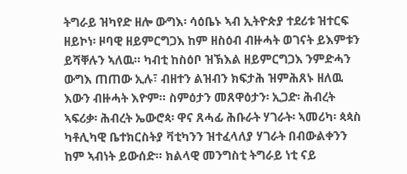ትግራይ ዝካየድ ዘሎ ውግእ፡ ሳዕቤኑ ኣብ ኢትዮጵያ ተደሪቱ ዝተርፍ ዘይኮነ፡ ዞባዊ ዘይምርግጋእ ከም ዘስዕብ ብዙሓት ወገናት ይእምቱን ይሻቐሉን ኣለዉ። ካብቲ ከስዕቦ ዝኽእል ዘይምርግጋእ ንምድሓን ውግእ ጠጠው ኢሉ፣ ብዘተን ልዝብን ክፍታሕ ዝምሕጸኑ ዘለዉ እውን ብዙሓት እዮም። ስምዕታን መጸዋዕታን፡ ኢጋድ፡ ሕብረት ኣፍሪቃ፡ ሕብረት ኤውሮጳ፡ ዋና ጸሓፊ ሕቡራት ሃገራት፡ ኣመሪካ፡ ጳጳስ ካቶሊካዊ ቤተክርስትያ ቫቲካንን ዝተፈላለያ ሃገራት በብውልቀንን ከም ኣብነት ይውሰድ። ክልላዊ መንግስቲ ትግራይ ነቲ ናይ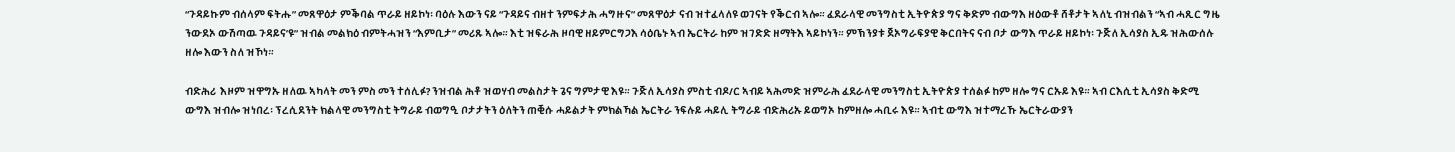“ጉዳይኩም ብሰላም ፍትሑ” መጸዋዕታ ምቕባል ጥራይ ዘይኮነ፡ ባዕሉ እውን ናይ “ጉዳይና ብዘተ ንምፍታሕ ሓግዙና” መጸዋዕታ ናብ ዝተፈላለዩ ወገናት የቕርብ ኣሎ። ፈደራላዊ መንግስቲ ኢትዮጵያ ግና ቅድም ብውግእ ዘዕውቶ ሸቶታት ኣለኒ ብዝብልን “ኣብ ሓጺር ግዜ ንውደኦ ውሽጣዉ ጉዳይና’ዩ” ዝብል መልክዕ ብምትሓዝን “እምቢታ” መሪጹ ኣሎ። እቲ ዝፍራሕ ዞባዊ ዘይምርግጋእ ሳዕቤኑ ኣብ ኤርትራ ከም ዝገድድ ዘማትእ ኣይኮነን። ምኽንያቱ ጀኦግራፍያዊ ቅርበትና ናብ ቦታ ውግእ ጥራይ ዘይኮነ፡ ጉጅለ ኢሳያስ ኢዱ ዝሕውሰሉ ዘሎ እውን ስለ ዝኾነ።

ብድሕሪ  እዞም ዝዋግኡ ዘለዉ ኣካላት መን ምስ መን ተሰሊፉ? ንዝብል ሕቶ ዝወሃብ መልስታት ጌና ግምታዊ እዩ። ጉጅለ ኢሳያስ ምስቲ ብዶ/ር ኣብይ ኣሕመድ ዝምራሕ ፈደራላዊ መንግስቲ ኢትዮጵያ ተሰልፉ ከም ዘሎ ግና ርኡይ እዩ። ኣብ ርእሲቲ ኢሳያስ ቅድሚ ውግእ ዝብሎ ዝነበረ፡ ፕረሲደንት ክልላዊ መንግስቲ ትግራይ ብወግዒ ቦታታትን ዕለትን ጠቒሱ ሓይልታት ምክልኻል ኤርትራ ንፍሉይ ሓይሊ ትግራይ ብድሕሪኡ ይወግኦ ከምዘሎ ሓቢሩ እዩ። ኣብቲ ውግእ ዝተማረኹ ኤርትራውያን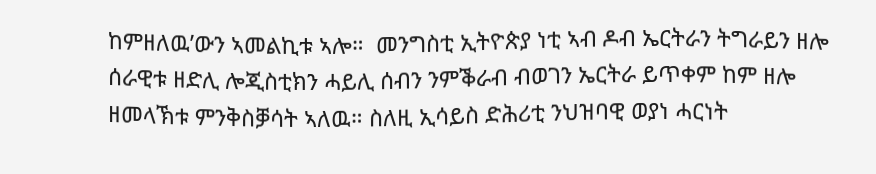ከምዘለዉ’ውን ኣመልኪቱ ኣሎ።  መንግስቲ ኢትዮጵያ ነቲ ኣብ ዶብ ኤርትራን ትግራይን ዘሎ ሰራዊቱ ዘድሊ ሎጂስቲክን ሓይሊ ሰብን ንምቕራብ ብወገን ኤርትራ ይጥቀም ከም ዘሎ ዘመላኽቱ ምንቅስቓሳት ኣለዉ። ስለዚ ኢሳይስ ድሕሪቲ ንህዝባዊ ወያነ ሓርነት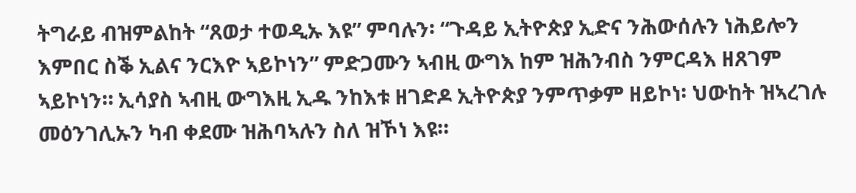ትግራይ ብዝምልከት “ጸወታ ተወዲኡ እዩ” ምባሉን፡ “ጉዳይ ኢትዮጵያ ኢድና ንሕውሰሉን ነሕይሎን እምበር ስቕ ኢልና ንርእዮ ኣይኮነን” ምድጋሙን ኣብዚ ውግእ ከም ዝሕንብስ ንምርዳእ ዘጸገም ኣይኮነን። ኢሳያስ ኣብዚ ውግእዚ ኢዱ ንከእቱ ዘገድዶ ኢትዮጵያ ንምጥቃም ዘይኮነ፡ ህውከት ዝኣረገሉ መዕንገሊኡን ካብ ቀደሙ ዝሕባኣሉን ስለ ዝኾነ እዩ።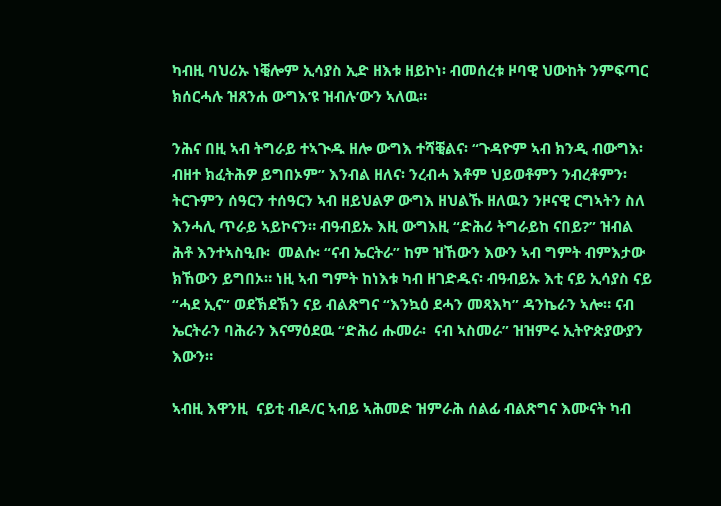ካብዚ ባህሪኡ ነቒሎም ኢሳያስ ኢድ ዘእቱ ዘይኮነ፡ ብመሰረቱ ዞባዊ ህውከት ንምፍጣር ክሰርሓሉ ዝጸንሐ ውግእ’ዩ ዝብሉ’ውን ኣለዉ።

ንሕና በዚ ኣብ ትግራይ ተኣጒዱ ዘሎ ውግእ ተሻቒልና፡ “ጉዳዮም ኣብ ክንዲ ብውግእ፡ ብዘተ ክፈትሕዎ ይግበኦም” እንብል ዘለና፡ ንረብሓ እቶም ህይወቶምን ንብረቶምን፡ ትርጉምን ሰዓርን ተሰዓርን ኣብ ዘይህልዎ ውግእ ዘህልኹ ዘለዉን ንዞናዊ ርግኣትን ስለ እንሓሊ ጥራይ ኣይኮናን። ብዓብይኡ እዚ ውግእዚ “ድሕሪ ትግራይከ ናበይ?” ዝብል ሕቶ እንተኣስዒቡ፡  መልሱ፡ “ናብ ኤርትራ” ከም ዝኸውን እውን ኣብ ግምት ብምእታው ክኸውን ይግበኦ። ነዚ ኣብ ግምት ከነእቱ ካብ ዘገድዱና፡ ብዓብይኡ እቲ ናይ ኢሳያስ ናይ “ሓደ ኢና” ወደኽደኽን ናይ ብልጽግና “እንኳዕ ደሓን መጻእካ” ዳንኬራን ኣሎ። ናብ ኤርትራን ባሕራን እናማዕደዉ “ድሕሪ ሑመራ፡  ናብ ኣስመራ” ዝዝምሩ ኢትዮጵያውያን  እውን።

ኣብዚ እዋንዚ  ናይቲ ብዶ/ር ኣብይ ኣሕመድ ዝምራሕ ሰልፊ ብልጽግና እሙናት ካብ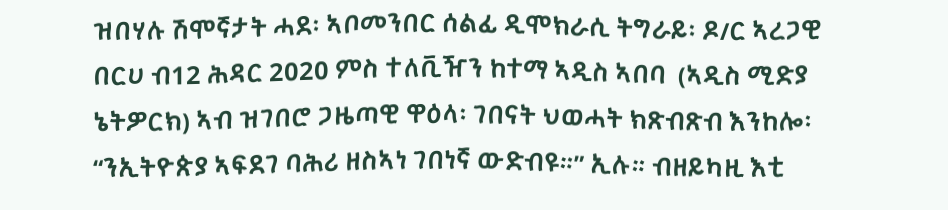ዝበሃሉ ሽሞኛታት ሓደ፡ ኣቦመንበር ሰልፊ ዲሞክራሲ ትግራይ፡ ዶ/ር ኣረጋዊ በርሀ ብ12 ሕዳር 2020 ምስ ተለቪዥን ከተማ ኣዲስ ኣበባ  (ኣዲስ ሚድያ ኔትዎርክ) ኣብ ዝገበሮ ጋዜጣዊ ዋዕላ፡ ገበናት ህወሓት ክጽብጽብ እንከሎ፡ “ንኢትዮጵያ ኣፍደገ ባሕሪ ዘስኣነ ገበነኛ ውድብዩ።” ኢሉ። ብዘይካዚ እቲ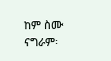ከም ስሙ ናግራም፡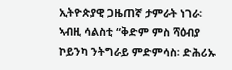ኢትዮጵያዊ ጋዜጠኛ ታምራት ነገራ፡ ኣብዚ ሳልስቲ “ቅድም ምስ ሻዕብያ ኮይንካ ንትግራይ ምድምሳስ፡ ድሕሪኡ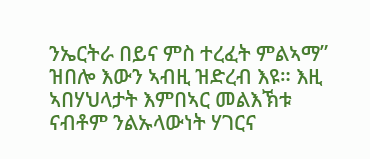ንኤርትራ በይና ምስ ተረፈት ምልኣማ” ዝበሎ እውን ኣብዚ ዝድረብ እዩ። እዚ ኣበሃህላታት እምበኣር መልእኽቱ ናብቶም ንልኡላውነት ሃገርና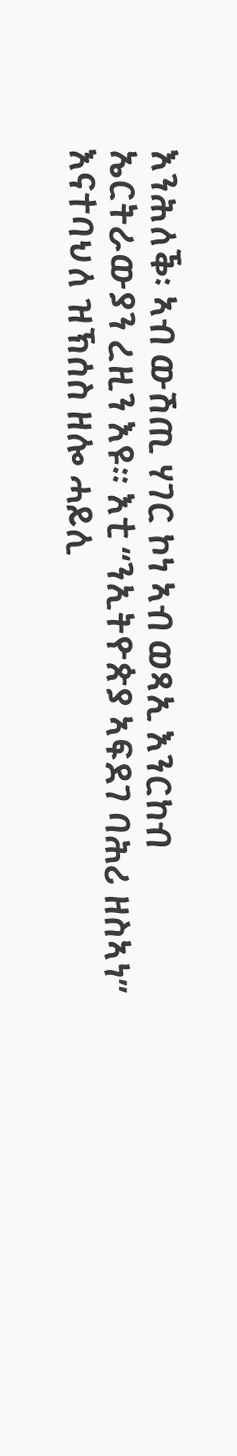እንሕለቕ፡ ኣብ ውሽጢ ሃገር ኮነ ኣብ ወጻኢ እንርከብ ኤርትራውያን ረዚን እዩ። እቲ “ንኢትዮጵያ ኣፍደገ ባሕሪ ዘስኣነ” እናተባህለ ዝኽሰስ ዘሎ ሓይሊ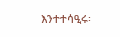እንተተሳዒሩ፡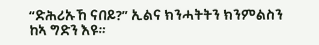“ድሕሪኡኸ ናበይ?” ኢልና ክንሓትትን ክንምልስን ከኣ ግድን እዩ።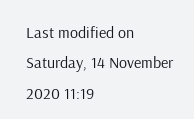Last modified on Saturday, 14 November 2020 11:19